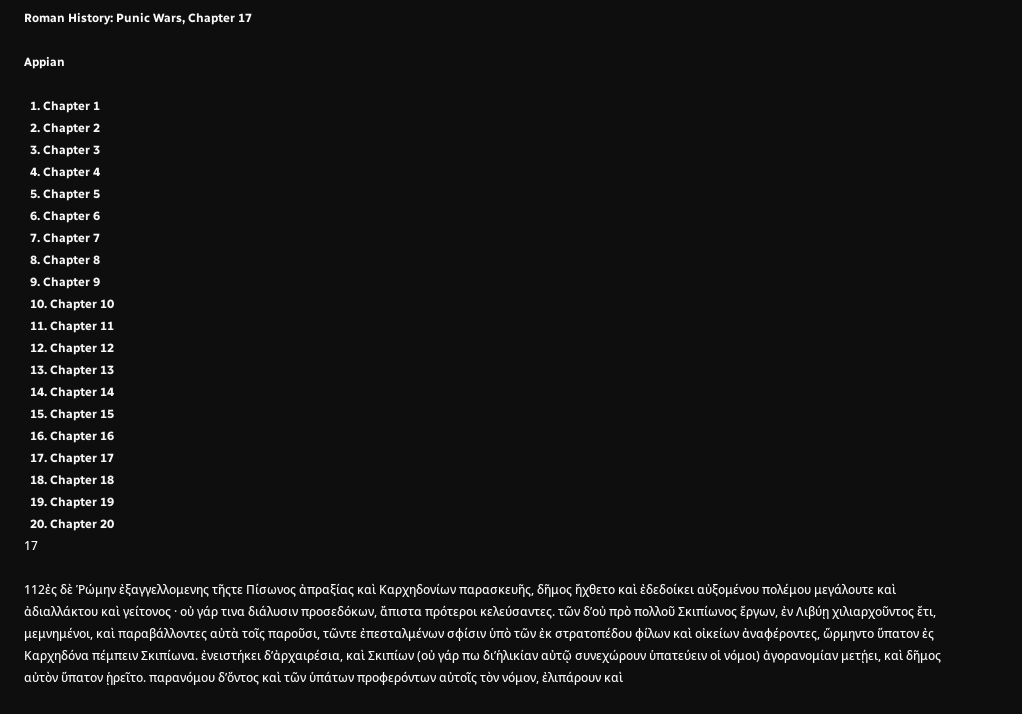Roman History: Punic Wars, Chapter 17

Appian

  1. Chapter 1
  2. Chapter 2
  3. Chapter 3
  4. Chapter 4
  5. Chapter 5
  6. Chapter 6
  7. Chapter 7
  8. Chapter 8
  9. Chapter 9
  10. Chapter 10
  11. Chapter 11
  12. Chapter 12
  13. Chapter 13
  14. Chapter 14
  15. Chapter 15
  16. Chapter 16
  17. Chapter 17
  18. Chapter 18
  19. Chapter 19
  20. Chapter 20
17

112ἐς δὲ Ῥώμην ἐξαγγελλομενης τῆςτε Πίσωνος ἀπραξίας καὶ Καρχηδονίων παρασκευῆς, δῆμος ἤχθετο καὶ ἐδεδοίκει αὐξομένου πολέμου μεγάλουτε καὶ ἀδιαλλάκτου καὶ γείτονος · οὐ γάρ τινα διάλυσιν προσεδόκων, ἄπιστα πρότεροι κελεύσαντες. τῶν δ’οὐ πρὸ πολλοῦ Σκιπίωνος ἔργων, ἐν Λιβύῃ χιλιαρχοῦντος ἔτι, μεμνημένοι, καὶ παραβάλλοντες αὐτὰ τοῖς παροῦσι, τῶντε ἐπεσταλμένων σφίσιν ὑπὸ τῶν ἐκ στρατοπέδου φίλων καὶ οἰκείων ἀναφέροντες, ὥρμηντο ὕπατον ἐς Καρχηδόνα πέμπειν Σκιπίωνα. ἐνειστήκει δ’ἀρχαιρέσια, καὶ Σκιπίων (οὐ γάρ πω δι’ἡλικίαν αὐτῷ συνεχώρουν ὑπατεύειν οἱ νόμοι) ἀγορανομίαν μετῄει, καὶ δῆμος αὐτὸν ὕπατον ᾑρεῖτο. παρανόμου δ’ὄντος καὶ τῶν ὑπάτων προφερόντων αὐτοῖς τὸν νόμον, ἐλιπάρουν καὶ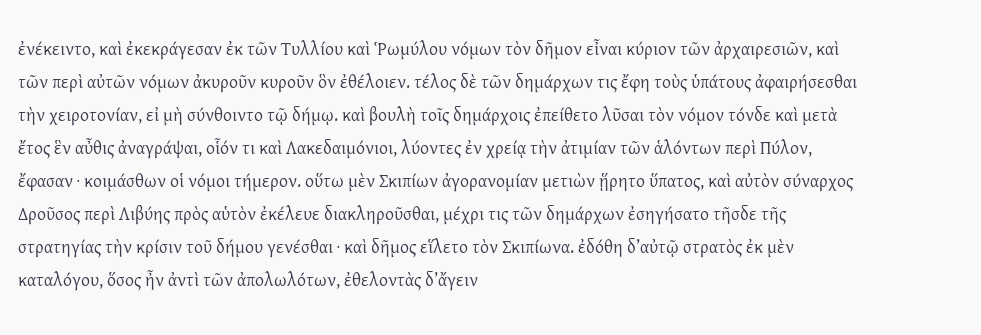ἐνέκειντο, καὶ ἐκεκράγεσαν ἐκ τῶν Τυλλίου καὶ Ῥωμύλου νόμων τὸν δῆμον εἶναι κύριον τῶν ἀρχαιρεσιῶν, καὶ τῶν περὶ αὐτῶν νόμων ἀκυροῦν κυροῦν ὃν ἐθέλοιεν. τέλος δὲ τῶν δημάρχων τις ἔφη τοὺς ὑπάτους ἀφαιρήσεσθαι τὴν χειροτονίαν, εἰ μὴ σύνθοιντο τῷ δήμῳ. καὶ βουλὴ τοῖς δημάρχοις ἐπείθετο λῦσαι τὸν νόμον τόνδε καὶ μετὰ ἔτος ἓν αὖθις ἀναγράψαι, οἷόν τι καὶ Λακεδαιμόνιοι, λύοντες ἐν χρείᾳ τὴν ἀτιμίαν τῶν ἁλόντων περὶ Πύλον, ἔφασαν · κοιμάσθων οἱ νόμοι τήμερον. οὕτω μὲν Σκιπίων ἀγορανομίαν μετιὼν ᾕρητο ὕπατος, καὶ αὐτὸν σύναρχος Δροῦσος περὶ Λιβύης πρὸς αὑτὸν ἐκέλευε διακληροῦσθαι, μέχρι τις τῶν δημάρχων ἐσηγήσατο τῆσδε τῆς στρατηγίας τὴν κρίσιν τοῦ δήμου γενέσθαι · καὶ δῆμος εἵλετο τὸν Σκιπίωνα. ἐδόθη δ’αὐτῷ στρατὸς ἐκ μὲν καταλόγου, ὅσος ἦν ἀντὶ τῶν ἀπολωλότων, ἐθελοντὰς δ’ἄγειν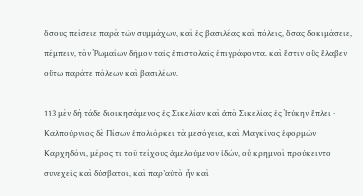ὅσους πείσειε παρὰ τῶν συμμάχων, καὶ ἐς βασιλέας καὶ πόλεις, ὅσας δοκιμάσειε, πέμπειν, τὸν Ῥωμαίων δῆμον ταῖς ἐπιστολαῖς ἐπιγράφοντα. καὶ ἔστιν οὓς ἔλαβεν οὕτω παράτε πόλεων καὶ βασιλέων.

113 μὲν δὴ τάδε διοικησάμενος ἐς Σικελίαν καὶ ἀπὸ Σικελίας ἐς Ἰτύκην ἔπλει · Καλπούρνιος δὲ Πίσων ἐπολιόρκει τὰ μεσόγεια, καὶ Μαγκῖνος ἐφορμῶν Καρχηδόνι, μέρος τι τοῦ τείχους ἀμελούμενον ἰδών, οὗ κρημνοὶ προύκειντο συνεχεῖς καὶ δύσβατοι, καὶ παρ’αὐτὸ ἦν καὶ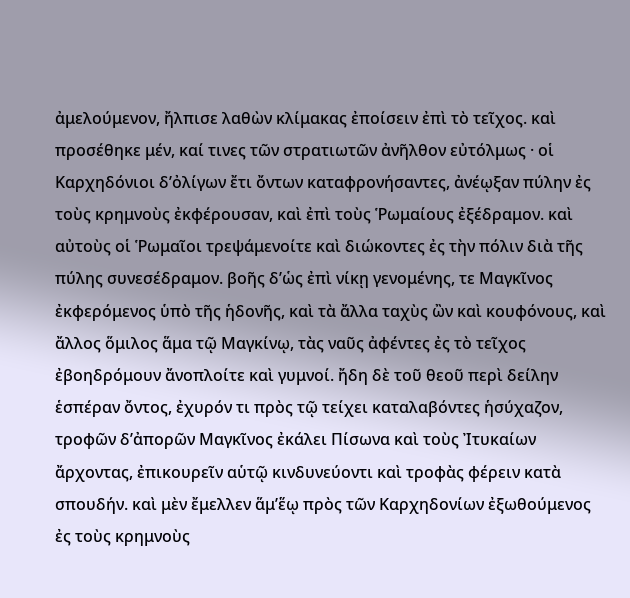ἀμελούμενον, ἤλπισε λαθὼν κλίμακας ἐποίσειν ἐπὶ τὸ τεῖχος. καὶ προσέθηκε μέν, καί τινες τῶν στρατιωτῶν ἀνῆλθον εὐτόλμως · οἱ Καρχηδόνιοι δ’ὀλίγων ἔτι ὄντων καταφρονήσαντες, ἀνέῳξαν πύλην ἐς τοὺς κρημνοὺς ἐκφέρουσαν, καὶ ἐπὶ τοὺς Ῥωμαίους ἐξέδραμον. καὶ αὐτοὺς οἱ Ῥωμαῖοι τρεψάμενοίτε καὶ διώκοντες ἐς τὴν πόλιν διὰ τῆς πύλης συνεσέδραμον. βοῆς δ’ὡς ἐπὶ νίκῃ γενομένης, τε Μαγκῖνος ἐκφερόμενος ὑπὸ τῆς ἡδονῆς, καὶ τὰ ἄλλα ταχὺς ὢν καὶ κουφόνους, καὶ ἄλλος ὅμιλος ἅμα τῷ Μαγκίνῳ, τὰς ναῦς ἀφέντες ἐς τὸ τεῖχος ἐβοηδρόμουν ἄνοπλοίτε καὶ γυμνοί. ἤδη δὲ τοῦ θεοῦ περὶ δείλην ἑσπέραν ὄντος, ἐχυρόν τι πρὸς τῷ τείχει καταλαβόντες ἡσύχαζον, τροφῶν δ’ἀπορῶν Μαγκῖνος ἐκάλει Πίσωνα καὶ τοὺς Ἰτυκαίων ἄρχοντας, ἐπικουρεῖν αὑτῷ κινδυνεύοντι καὶ τροφὰς φέρειν κατὰ σπουδήν. καὶ μὲν ἔμελλεν ἅμ’ἕῳ πρὸς τῶν Καρχηδονίων ἐξωθούμενος ἐς τοὺς κρημνοὺς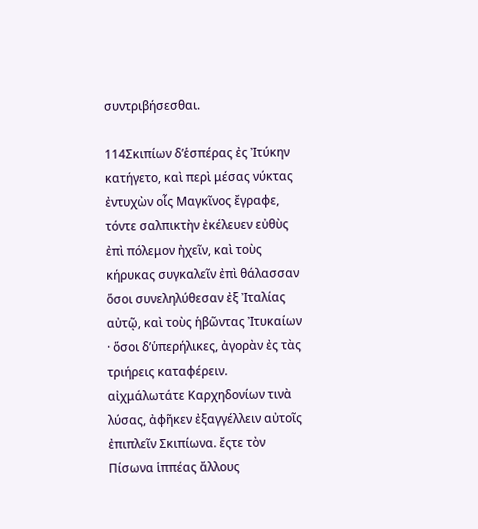συντριβήσεσθαι.

114Σκιπίων δ’ἑσπέρας ἐς Ἰτύκην κατήγετο, καὶ περὶ μέσας νύκτας ἐντυχὼν οἷς Μαγκῖνος ἔγραφε, τόντε σαλπικτὴν ἐκέλευεν εὐθὺς ἐπὶ πόλεμον ἠχεῖν, καὶ τοὺς κήρυκας συγκαλεῖν ἐπὶ θάλασσαν ὅσοι συνεληλύθεσαν ἐξ Ἰταλίας αὐτῷ, καὶ τοὺς ἡβῶντας Ἰτυκαίων · ὅσοι δ’ὑπερήλικες, ἀγορὰν ἐς τὰς τριήρεις καταφέρειν. αἰχμάλωτάτε Καρχηδονίων τινὰ λύσας, ἀφῆκεν ἐξαγγέλλειν αὐτοῖς ἐπιπλεῖν Σκιπίωνα. ἔςτε τὸν Πίσωνα ἱππέας ἄλλους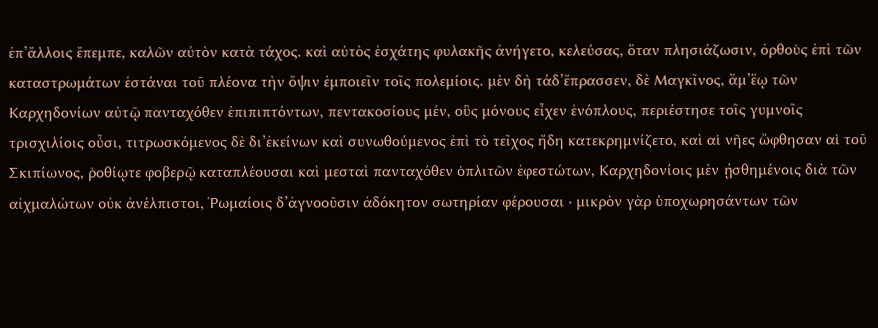ἐπ’ἄλλοις ἔπεμπε, καλῶν αὐτὸν κατὰ τάχος. καὶ αὐτὸς ἐσχάτης φυλακῆς ἀνήγετο, κελεύσας, ὅταν πλησιάζωσιν, ὀρθοὺς ἐπὶ τῶν καταστρωμάτων ἑστάναι τοῦ πλέονα τὴν ὄψιν ἐμποιεῖν τοῖς πολεμίοις. μὲν δὴ τάδ’ἔπρασσεν, δὲ Μαγκῖνος, ἅμ’ἕῳ τῶν Καρχηδονίων αὐτῷ πανταχόθεν ἐπιπιπτόντων, πεντακοσίους μέν, οὓς μόνους εἶχεν ἐνόπλους, περιέστησε τοῖς γυμνοῖς τρισχιλίοις οὖσι, τιτρωσκόμενος δὲ δι’ἐκείνων καὶ συνωθούμενος ἐπὶ τὸ τεῖχος ἤδη κατεκρημνίζετο, καὶ αἱ νῆες ὤφθησαν αἱ τοῦ Σκιπίωνος, ῥοθίῳτε φοβερῷ καταπλέουσαι καὶ μεσταὶ πανταχόθεν ὁπλιτῶν ἐφεστώτων, Καρχηδονίοις μὲν ᾐσθημένοις διὰ τῶν αἰχμαλώτων οὐκ ἀνέλπιστοι, Ῥωμαίοις δ’ἀγνοοῦσιν ἀδόκητον σωτηρίαν φέρουσαι · μικρὸν γὰρ ὑποχωρησάντων τῶν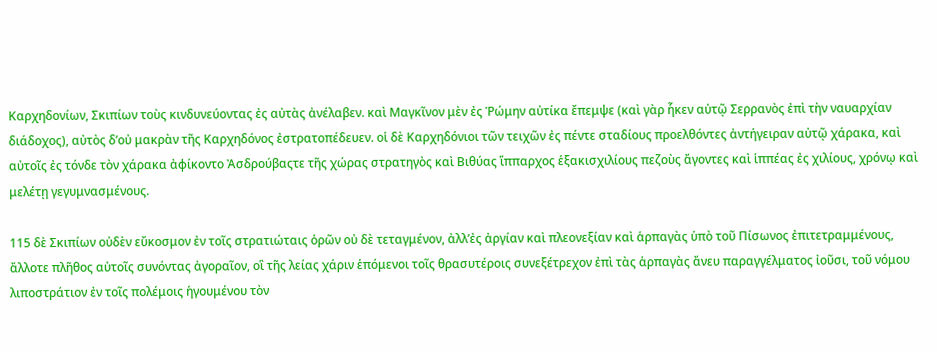Καρχηδονίων, Σκιπίων τοὺς κινδυνεύοντας ἐς αὐτὰς ἀνέλαβεν. καὶ Μαγκῖνον μὲν ἐς Ῥώμην αὐτίκα ἔπεμψε (καὶ γὰρ ἧκεν αὐτῷ Σερρανὸς ἐπὶ τὴν ναυαρχίαν διάδοχος), αὐτὸς δ’οὐ μακρὰν τῆς Καρχηδόνος ἐστρατοπέδευεν. οἱ δὲ Καρχηδόνιοι τῶν τειχῶν ἐς πέντε σταδίους προελθόντες ἀντήγειραν αὐτῷ χάρακα, καὶ αὐτοῖς ἐς τόνδε τὸν χάρακα ἀφίκοντο Ἀσδρούβαςτε τῆς χώρας στρατηγὸς καὶ Βιθύας ἵππαρχος ἑξακισχιλίους πεζοὺς ἄγοντες καὶ ἱππέας ἐς χιλίους, χρόνῳ καὶ μελέτῃ γεγυμνασμένους.

115 δὲ Σκιπίων οὐδὲν εὔκοσμον ἐν τοῖς στρατιώταις ὁρῶν οὐ δὲ τεταγμένον, ἀλλ’ἐς ἀργίαν καὶ πλεονεξίαν καὶ ἁρπαγὰς ὑπὸ τοῦ Πίσωνος ἐπιτετραμμένους, ἄλλοτε πλῆθος αὐτοῖς συνόντας ἀγοραῖον, οἳ τῆς λείας χάριν ἑπόμενοι τοῖς θρασυτέροις συνεξέτρεχον ἐπὶ τὰς ἁρπαγὰς ἄνευ παραγγέλματος ἰοῦσι, τοῦ νόμου λιποστράτιον ἐν τοῖς πολέμοις ἡγουμένου τὸν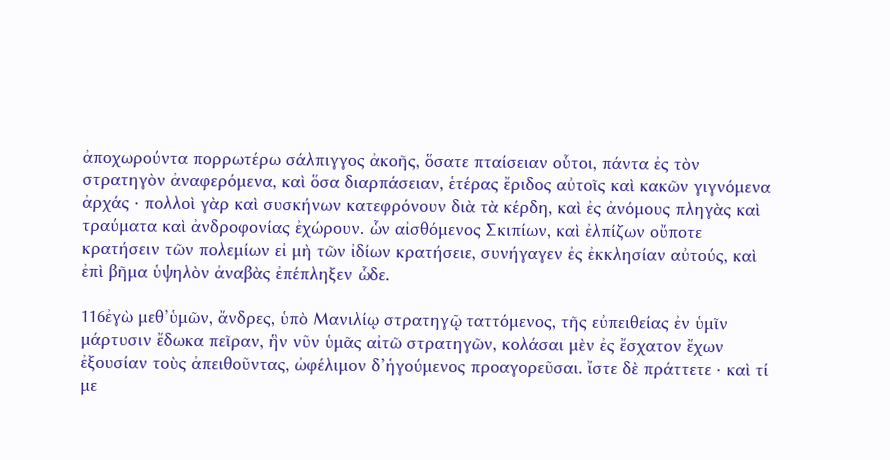ἀποχωρούντα πορρωτέρω σάλπιγγος ἀκοῆς, ὅσατε πταίσειαν οὗτοι, πάντα ἐς τὸν στρατηγὸν ἀναφερόμενα, καὶ ὅσα διαρπάσειαν, ἑτέρας ἔριδος αὐτοῖς καὶ κακῶν γιγνόμενα ἀρχάς · πολλοὶ γὰρ καὶ συσκήνων κατεφρόνουν διὰ τὰ κέρδη, καὶ ἐς ἀνόμους πληγὰς καὶ τραύματα καὶ ἀνδροφονίας ἐχώρουν. ὧν αἰσθόμενος Σκιπίων, καὶ ἐλπίζων οὔποτε κρατήσειν τῶν πολεμίων εἰ μὴ τῶν ἰδίων κρατήσειε, συνήγαγεν ἐς ἐκκλησίαν αὐτούς, καὶ ἐπὶ βῆμα ὑψηλὸν ἀναβὰς ἐπέπληξεν ὧδε.

116ἐγὼ μεθ’ὑμῶν, ἄνδρες, ὑπὸ Μανιλίῳ στρατηγῷ ταττόμενος, τῆς εὐπειθείας ἐν ὑμῖν μάρτυσιν ἔδωκα πεῖραν, ἣν νῦν ὑμᾶς αἰτῶ στρατηγῶν, κολάσαι μὲν ἐς ἔσχατον ἔχων ἐξουσίαν τοὺς ἀπειθοῦντας, ὠφέλιμον δ’ἡγούμενος προαγορεῦσαι. ἴστε δὲ πράττετε · καὶ τί με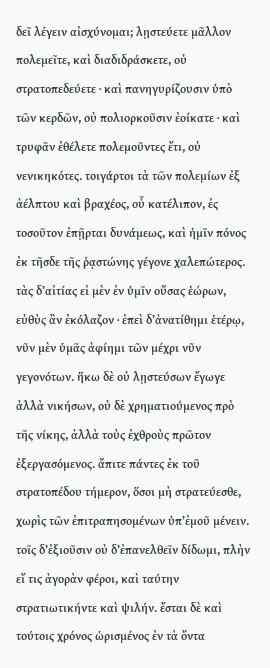δεῖ λέγειν αἰσχύνομαι; λῃστεύετε μᾶλλον πολεμεῖτε, καὶ διαδιδράσκετε, οὐ στρατοπεδεύετε · καὶ πανηγυρίζουσιν ὑπὸ τῶν κερδῶν, οὐ πολιορκοῦσιν ἐοίκατε · καὶ τρυφᾶν ἐθέλετε πολεμοῦντες ἔτι, οὐ νενικηκότες. τοιγάρτοι τὰ τῶν πολεμίων ἐξ ἀέλπτου καὶ βραχέος, οὗ κατέλιπον, ἐς τοσοῦτον ἐπῇρται δυνάμεως, καὶ ἡμῖν πόνος ἐκ τῆσδε τῆς ῥᾳστώνης γέγονε χαλεπώτερος. τὰς δ’αἰτίας εἰ μὲν ἐν ὑμῖν οὔσας ἑώρων, εὐθὺς ἂν ἐκόλαζον · ἐπεὶ δ’ἀνατίθημι ἑτέρῳ, νῦν μὲν ὑμᾶς ἀφίημι τῶν μέχρι νῦν γεγονότων. ἥκω δὲ οὐ λῃστεύσων ἔγωγε ἀλλὰ νικήσων, οὐ δὲ χρηματιούμενος πρὸ τῆς νίκης, ἀλλὰ τοὺς ἐχθροὺς πρῶτον ἐξεργασόμενος. ἄπιτε πάντες ἐκ τοῦ στρατοπέδου τήμερον, ὅσοι μὴ στρατεύεσθε, χωρὶς τῶν ἐπιτραπησομένων ὑπ’ἐμοῦ μένειν. τοῖς δ’ἐξιοῦσιν οὐ δ’ἐπανελθεῖν δίδωμι, πλὴν εἴ τις ἀγορὰν φέροι, καὶ ταύτην στρατιωτικήντε καὶ ψιλήν. ἔσται δὲ καὶ τούτοις χρόνος ὡρισμένος ἐν τὰ ὄντα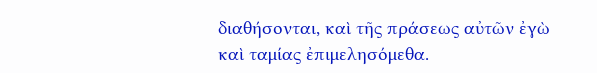διαθήσονται, καὶ τῆς πράσεως αὐτῶν ἐγὼ καὶ ταμίας ἐπιμελησόμεθα.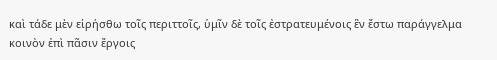καὶ τάδε μὲν εἰρήσθω τοῖς περιττοῖς, ὑμῖν δὲ τοῖς ἐστρατευμένοις ἓν ἔστω παράγγελμα κοινὸν ἐπὶ πᾶσιν ἔργοις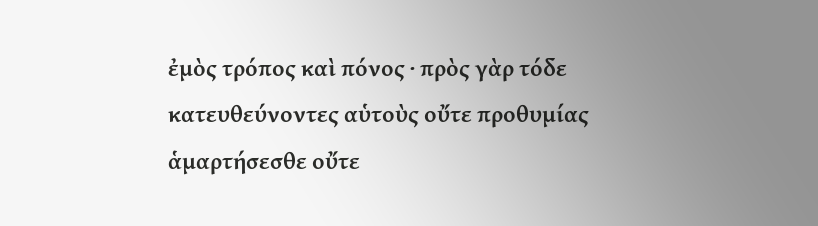ἐμὸς τρόπος καὶ πόνος · πρὸς γὰρ τόδε κατευθεύνοντες αὑτοὺς οὔτε προθυμίας ἁμαρτήσεσθε οὔτε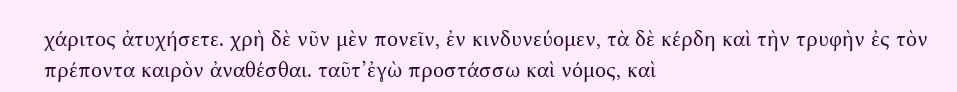χάριτος ἀτυχήσετε. χρὴ δὲ νῦν μὲν πονεῖν, ἐν κινδυνεύομεν, τὰ δὲ κέρδη καὶ τὴν τρυφὴν ἐς τὸν πρέποντα καιρὸν ἀναθέσθαι. ταῦτ’ἐγὼ προστάσσω καὶ νόμος, καὶ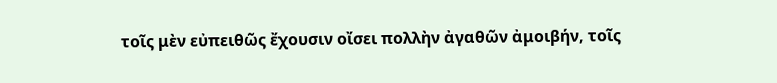τοῖς μὲν εὐπειθῶς ἔχουσιν οἴσει πολλὴν ἀγαθῶν ἀμοιβήν, τοῖς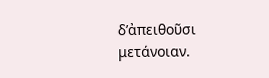δ’ἀπειθοῦσι μετάνοιαν.